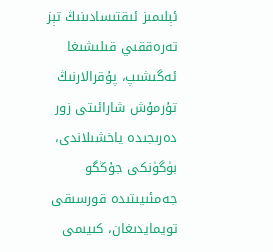ئېلىمىز ئىقتىسادىنىڭ تېز تەرەققىي قىلىشىغا ئەگىشىپ، پۇقرالارنىڭ تۇرمۇش شارائىتى زور دەرىجىدە ياخشىلاندى، بۈگۈنكى جۇڭگو جەمئىيىتىدە قورسىقى تويمايدىغان، كىيىمى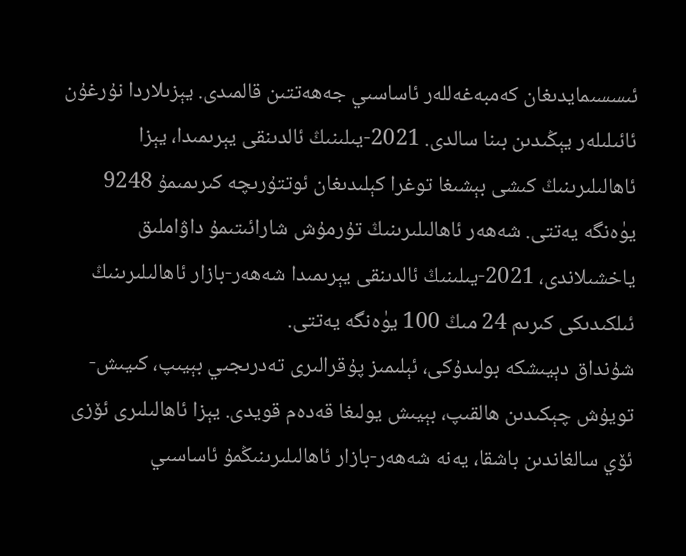ئىسسىمايدىغان كەمبەغەللەر ئاساسىي جەھەتتىن قالمىدى. يېزىلاردا نۇرغۇن ئائىلىلەر يېڭىدىن بىنا سالدى. 2021-يىلىنىڭ ئالدىنقى يېرىمىدا، يېزا ئاھالىلىرىنىڭ كىشى بېشىغا توغرا كېلىدىغان ئوتتۇرىچە كىرىمىمۇ 9248 يۈەنگە يەتتى. شەھەر ئاھالىلىرىنىڭ تۇرمۇش شارائىتىمۇ داۋاملىق ياخشىلاندى، 2021-يىلىنىڭ ئالدىنقى يېرىمىدا شەھەر-بازار ئاھالىلىرىنىڭ ئىلكىدىكى كىرىم 24 مىڭ 100 يۈەنگە يەتتى.
شۇنداق دېيىشكە بولىدۇكى، ئېلىمىز پۇقرالىرى تەدرىجىي بېيىپ، كىيىش-تويۇش چېكىدىن ھالقىپ، بېيىش يولىغا قەدەم قويدى. يېزا ئاھالىلىرى ئۆزى ئۆي سالغاندىن باشقا، يەنە شەھەر-بازار ئاھالىلىرىنىڭمۇ ئاساسىي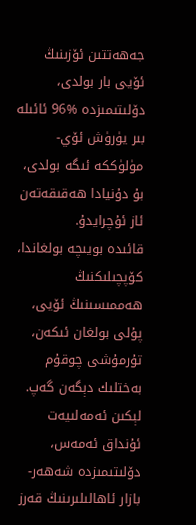جەھەتتىن ئۆزىنىڭ ئۆيى بار بولدى، دۆلىتىمىزدە %96 ئائىلە بىر يۈرۈش ئۆي-مۈلۈككە ئىگە بولدى، بۇ دۇنيادا ھەقىقەتەن ئاز ئۇچرايدۇ.
قائىدە بويىچە بولغاندا، كۆپچىلىكنىڭ ھەممىسىنىڭ ئۆيى، پۇلى بولغان ئىكەن، تۇرمۇشى چوقۇم بەختلىك دېگەن گەپ. لېكىن ئەمەلىيەت ئۇنداق ئەمەس، دۆلىتىمىزدە شەھەر-بازار ئاھالىلىرىنىڭ قەرز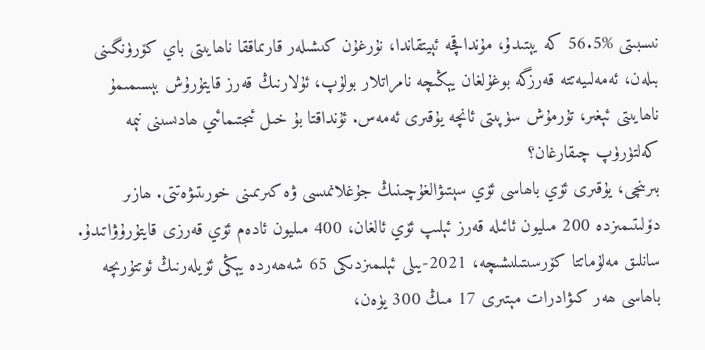نىسبىتى %56.5 كە يېتىدۇ، مۇنداقچە ئېيتقاندا، نۇرغۇن كىشىلەر قارىماققا ناھايىتى باي كۆرۈنگىنى بىلەن، ئەمەلىيەتتە قەرزگە بوغۇلغان يېڭىچە نامراتلار بولۇپ، ئۇلارنىڭ قەرز قايتۇرۇش بېسىمىمۇ ناھايىتى ئېغىر، تۇرمۇش سۈپىتى ئانچە يۇقىرى ئەمەس. ئۇنداقتا بۇ خىل ئىجتىمائىي ھادىسىنى نېمە كەلتۈرۈپ چىقارغان؟
بىرىنچى، يۇقىرى ئۆي باھاسى ئۆي سېتىۋالغۇچىنىڭ جۇغلانمىسى ۋە كىرىمىنى خورىتىۋەتتى. ھازىر دۆلىتىمىزدە 200 مىليون ئائىلە قەرز ئېلىپ ئۆي ئالغان، 400 مىليون ئادەم ئۆي قەرزى قايتۇرۇۋاتىدۇ. سانلىق مەلۇماتتا كۆرسىتىلىشىچە، 2021-يىلى ئېلىمىزدىكى 65 شەھەردە يېڭى ئۆيلەرنىڭ ئوتتۇرىچە باھاسى ھەر كىۋادرات مېتىرى 17 مىڭ 300 يۈەن،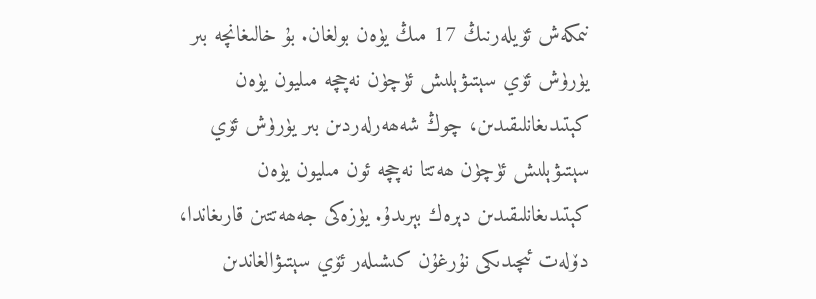نىمكەش ئۆيلەرنىڭ 17 مىڭ يۈەن بولغان. بۇ خالىغانچە بىر يۈرۈش ئۆي سېتىۋېلىش ئۈچۈن نەچچە مىليون يۈەن كېتىدىغانلىقىدىن، چوڭ شەھەرلەردىن بىر يۈرۈش ئۆي سېتىۋېلىش ئۈچۈن ھەتتا نەچچە ئون مىليون يۈەن كېتىدىغانلىقىدىن دېرەك بېرىدۇ. يۈزەكى جەھەتتىن قارىغاندا، دۆلەت ئىچىدىكى نۇرغۇن كىشىلەر ئۆي سېتىۋالغاندىن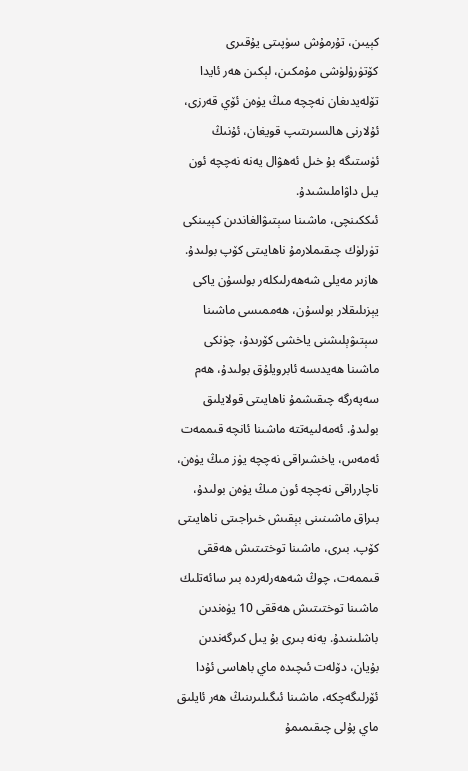كېيىن، تۇرمۇش سۈپىتى يۇقىرى كۆتۈرۈلۈشى مۇمكىن، لېكىن ھەر ئايدا تۆلەيدىغان نەچچە مىڭ يۈەن ئۆي قەرزى، ئۇلارنى ھالسىرىتىپ قويغان، ئۇنىڭ ئۈستىگە بۇ خىل ئەھۋال يەنە نەچچە ئون يىل داۋاملىشىدۇ.
ئىككىنچى، ماشىنا سېتىۋالغاندىن كېيىنكى تۈرلۈك چىقىملارمۇ ناھايىتى كۆپ بولىدۇ. ھازىر مەيلى شەھەرلىكلەر بولسۇن ياكى يېزىلىقلار بولسۇن، ھەممىسى ماشىنا سېتىۋېلىشنى ياخشى كۆرىدۇ، چۈنكى ماشىنا ھەيدىسە ئابرويلۇق بولىدۇ، ھەم سەپەرگە چىقىشمۇ ناھايىتى قولايلىق بولىدۇ. ئەمەلىيەتتە ماشىنا ئانچە قىممەت ئەمەس، ياخشىراقى نەچچە يۈز مىڭ يۈەن، ناچارراقى نەچچە ئون مىڭ يۈەن بولىدۇ، بىراق ماشىنىنى بېقىش خىراجىتى ناھايىتى كۆپ. بىرى، ماشىنا توختىتىش ھەققى قىممەت، چوڭ شەھەرلەردە بىر سائەتلىك ماشىنا توختىتىش ھەققى 10 يۈەندىن باشلىنىدۇ. يەنە بىرى بۇ يىل كىرگەندىن بۇيان، دۆلەت ئىچىدە ماي باھاسى ئۇدا ئۆرلىگەچكە، ماشىنا ئىگىلىرىنىڭ ھەر ئايلىق ماي پۇلى چىقىمىمۇ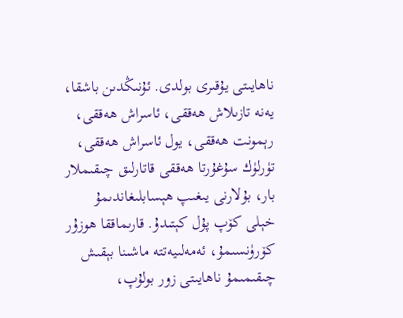ناھايىتى يۇقىرى بولدى. ئۇنىڭدىن باشقا، يەنە تازىلاش ھەققى، ئاسراش ھەققى، رېمونت ھەققى، يول ئاسراش ھەققى، تۈرلۈك سۇغۇرتا ھەققى قاتارلىق چىقىملار بار، بۇلارنى يىغىپ ھېسابلىغاندىمۇ خېلى كۆپ پۇل كېتىدۇ. قارىماققا ھوزۇر كۆرۈنسىمۇ، ئەمەلىيەتتە ماشىنا بېقىش چىقىمىمۇ ناھايىتى زور بولۇپ،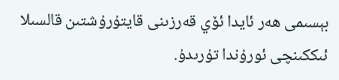بېسىمى ھەر ئايدا ئۆي قەرزىنى قايتۇرۇشتىن قالسىلا ئىككىنچى ئورۇندا تۇرىدۇ.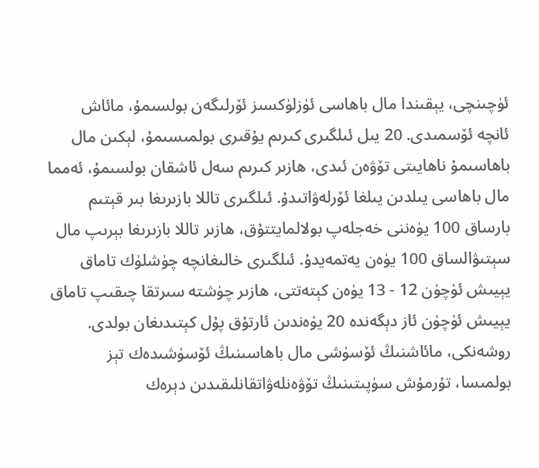ئۈچىنچى، يېقىندا مال باھاسى ئۈزلۈكسىز ئۆرلىگەن بولسىمۇ، مائاش ئانچە ئۆسمىدى. 20 يىل ئىلگىرى كىرىم يۇقىرى بولمىسىمۇ، لېكىن مال باھاسىمۇ ناھايىتى تۆۋەن ئىدى، ھازىر كىرىم سەل ئاشقان بولسىمۇ، ئەمما مال باھاسى يىلدىن يىلغا ئۆرلەۋاتىدۇ. ئىلگىرى تاللا بازىرىغا بىر قېتىم بارساق 100 يۈەننى خەجلەپ بولالمايتتۇق، ھازىر تاللا بازىرىغا بېرىپ مال سېتىۋالساق 100 يۈەن يەتمەيدۇ. ئىلگىرى خالىغانچە چۈشلۈك تاماق يېيىش ئۈچۈن 12 - 13 يۈەن كېتەتتى، ھازىر چۈشتە سىرتقا چىقىپ تاماق يېيىش ئۈچۈن ئاز دېگەندە 20 يۈەندىن ئارتۇق پۇل كېتىدىغان بولدى. روشەنكى، مائاشنىڭ ئۆسۈشى مال باھاسىنىڭ ئۆسۈشىدەك تېز بولمىسا، تۇرمۇش سۈپىتىنىڭ تۆۋەنلەۋاتقانلىقىدىن دېرەك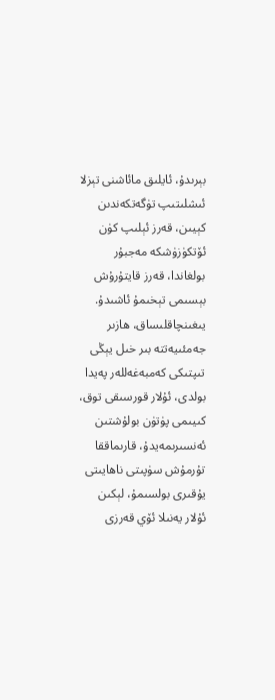بېرىدۇ، ئايلىق مائاشنى تېزلا ئىشلىتىپ تۈگەتكەندىن كېيىن، قەرز ئېلىپ كۈن ئۆتكۈزۈشكە مەجبۇر بولغاندا، قەرز قايتۇرۇش بېسىمى تېخىمۇ ئاشىدۇ.
يىغىنچاقلىساق، ھازىر جەمئىيەتتە بىر خىل يېڭى تىپتىكى كەمبەغەللەر پەيدا بولدى، ئۇلار قورسىقى توق، كىيىمى پۈتۈن بولۇشتىن ئەنسىرىمەيدۇ، قارىماققا تۇرمۇش سۈپىتى ناھايىتى يۇقىرى بولسىمۇ، لېكىن ئۇلار يەنىلا ئۆي قەرزى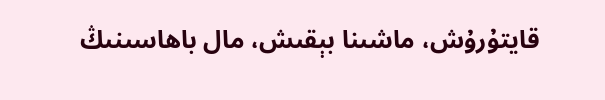قايتۇرۇش، ماشىنا بېقىش، مال باھاسىنىڭ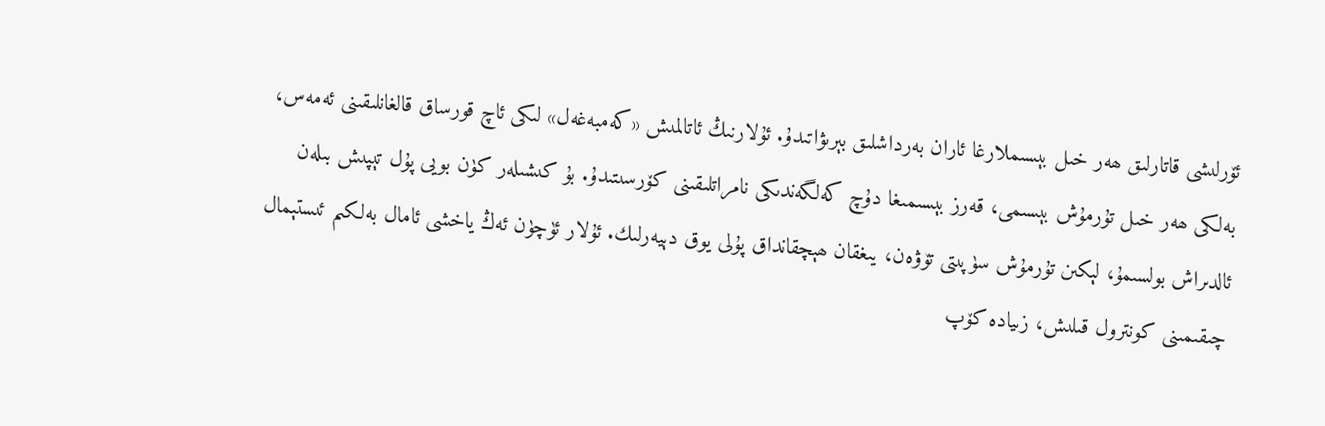ئۆرلىشى قاتارلىق ھەر خىل بېسىملارغا ئاران بەرداشلىق بېرىۋاتىدۇ. ئۇلارنىڭ ئاتالمىش «كەمبەغەل» لىكى ئاچ قورساق قالغانلىقىنى ئەمەس، بەلكى ھەر خىل تۇرمۇش بېسىمى، قەرز بېسىمىغا دۇچ كەلگەندىكى نامراتلىقىنى كۆرسىتىدۇ. بۇ كىشىلەر كۈن بويى پۇل تېپىش بىلەن ئالدىراش بولسىمۇ، لېكىن تۇرمۇش سۈپىتى تۆۋەن، يىغقان ھېچقانداق پۇلى يوق دېيەرلىك. ئۇلار ئۈچۈن ئەڭ ياخشى ئامال بەلكىم ئىستېمال چىقىمىنى كونترول قىلىش، زىيادە كۆپ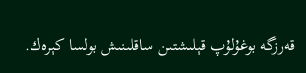قەرزگە بوغۇلۇپ قېلىشتىن ساقلىنىش بولسا كېرەك.